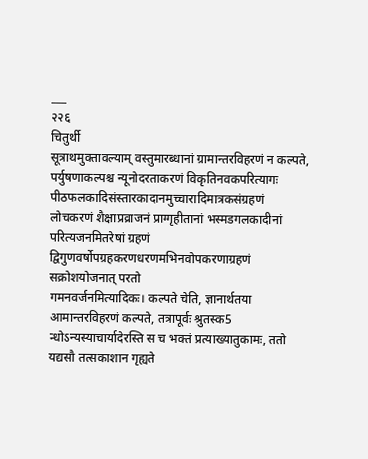___
२२६
चितुर्थी
सूत्राथमुक्तावल्याम् वस्तुमारब्धानां ग्रामान्तरविहरणं न कल्पते, पर्युषणाकल्पश्च न्यूनोदरताकरणं विकृतिनवकपरित्यागः पीठफलकादिसंस्तारकादानमुच्चारादिमात्रकसंग्रहणं लोचकरणं शैक्षाप्रव्राजनं प्राग्गृहीतानां भस्मडगलकादीनां परित्यजनमितरेषां ग्रहणं द्विगुणवर्षोपग्रहकरणधरणमभिनवोपकरणाग्रहणं सक्रोशयोजनात् परतो
गमनवर्जनमित्यादिकः। कल्पते चेति, ज्ञानार्थतया आमान्तरविहरणं कल्पते, तत्रापूर्वः श्रुतस्क5 न्धोऽन्यस्याचार्यादेरस्ति स च भक्तं प्रत्याख्यातुकामः, ततो यद्यसौ तत्सकाशान गृह्यते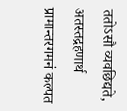ततोऽसौ व्यवछिद्यते, अतस्तद्रहणार्थ प्रामान्तरगमनं कल्पत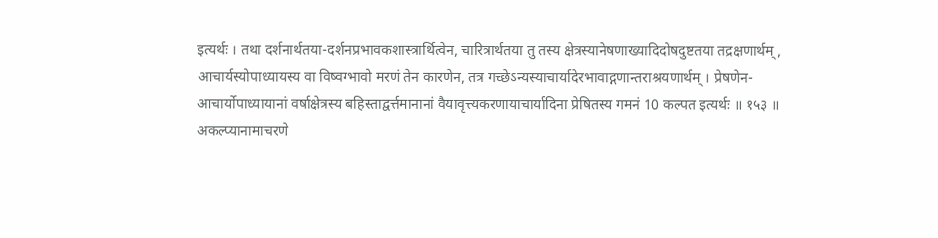इत्यर्थः । तथा दर्शनार्थतया-दर्शनप्रभावकशास्त्रार्थित्वेन, चारित्रार्थतया तु तस्य क्षेत्रस्यानेषणाख्यादिदोषदुष्टतया तद्रक्षणार्थम् , आचार्यस्योपाध्यायस्य वा विष्वग्भावो मरणं तेन कारणेन, तत्र गच्छेऽन्यस्याचार्यादेरभावाद्गणान्तराश्रयणार्थम् । प्रेषणेन-आचार्योपाध्यायानां वर्षाक्षेत्रस्य बहिस्ताद्वर्त्तमानानां वैयावृत्त्यकरणायाचार्यादिना प्रेषितस्य गमनं 10 कल्पत इत्यर्थः ॥ १५३ ॥
अकल्प्यानामाचरणे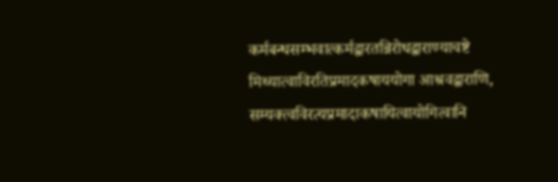कर्मबन्धसम्भवात्कर्मद्वारतन्निरोधद्वाराण्याचष्टे
मिथ्यात्वाविरतिप्रमादकषाययोगा आश्रवद्वाराणि, सम्यक्त्वविरत्यप्रमादाकषायित्वायोगित्वानि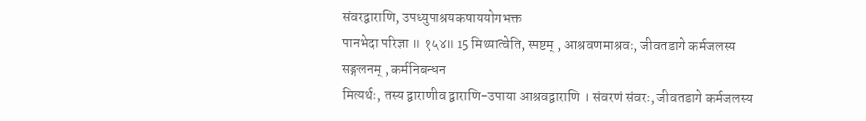संवरद्वाराणि, उपध्युपाश्रयकषाययोगभक्त
पानभेदा परिज्ञा ॥ १५४॥ 15 मिथ्यात्वेति, स्पष्टम् , आश्रवणमाश्रवः, जीवतडागे कर्मजलस्य सङ्गलनम् , कर्मनिबन्धन
मित्यर्थः, तस्य द्वाराणीव द्वाराणि-उपाया आश्रवद्वाराणि । संवरणं संवरः, जीवतडागे कर्मजलस्य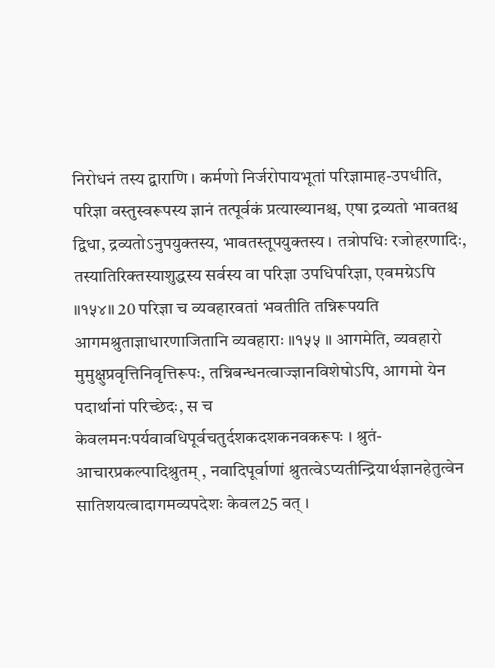निरोधनं तस्य द्वाराणि । कर्मणो निर्जरोपायभूतां परिज्ञामाह-उपधीति, परिज्ञा वस्तुस्वरूपस्य ज्ञानं तत्पूर्वकं प्रत्याख्यानश्च, एषा द्रव्यतो भावतश्च द्विधा, द्रव्यतोऽनुपयुक्तस्य, भावतस्तूपयुक्तस्य । तत्रोपधिः रजोहरणादिः, तस्यातिरिक्तस्याशुद्धस्य सर्वस्य वा परिज्ञा उपधिपरिज्ञा, एवमग्रेऽपि ॥१५४॥ 20 परिज्ञा च व्यवहारवतां भवतीति तन्निरूपयति
आगमश्रुताज्ञाधारणाजितानि व्यवहाराः ॥१५५ ॥ आगमेति, व्यवहारो मुमुक्षुप्रवृत्तिनिवृत्तिरूपः, तन्निबन्धनत्वाज्ज्ञानविशेषोऽपि, आगमो येन पदार्थानां परिच्छेदः, स च केवलमनःपर्यवावधिपूर्वचतुर्दशकदशकनवकरूपः । श्रुतं-आचारप्रकल्पादिश्रुतम् , नवादिपूर्वाणां श्रुतत्वेऽप्यतीन्द्रियार्थज्ञानहेतुत्वेन सातिशयत्वादागमव्यपदेशः केवल25 वत् ।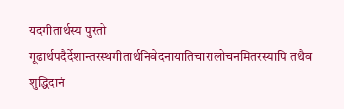यदगीतार्थस्य पुरतो गूढार्थपदैर्देशान्तरस्थगीतार्थनिवेदनायातिचारालोचनमितरस्यापि तथैव शुद्धिदानं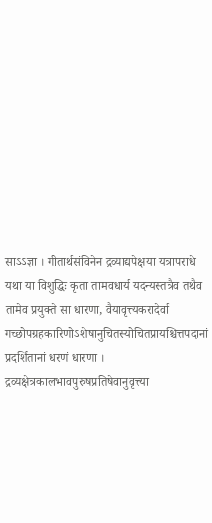साऽऽज्ञा । गीतार्थसंविनेन द्रव्याद्यपेक्षया यत्रापराधे यथा या विशुद्धिः कृता तामवधार्य यदन्यस्तत्रैव तथैव तामेव प्रयुक्ते सा धारणा, वैयावृत्त्यकरादेर्वा गच्छोपग्रहकारिणोऽशेषानुचितस्योचितप्रायश्चित्तपदानां प्रदर्शितानां धरणं धारणा । द्रव्यक्षेत्रकालभावपुरुषप्रतिषेवानुवृत्त्या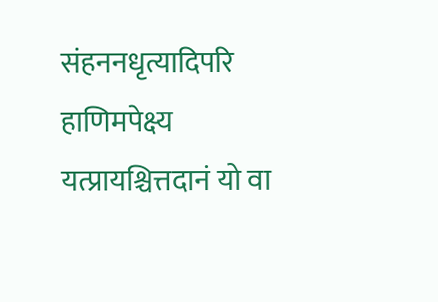संहननधृत्यादिपरि
हाणिमपेक्ष्य यत्प्रायश्चित्तदानं यो वा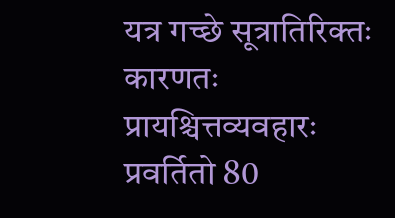यत्र गच्छे सूत्रातिरिक्तः कारणतः प्रायश्चित्तव्यवहारः प्रवर्तितो 80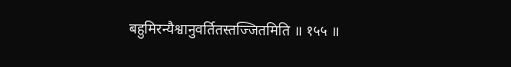बहुमिरन्यैश्वानुवर्तितस्तज्जितमिति ॥ १५५ ॥